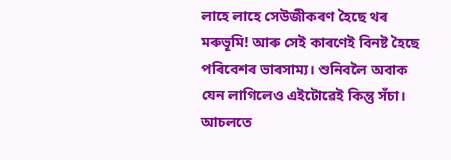লাহে লাহে সেউজীকৰণ হৈছে থৰ মৰুভূমি! আৰু সেই কাৰণেই বিনষ্ট হৈছে পৰিবেশৰ ভাৰসাম্য। শুনিবলৈ অবাক যেন লাগিলেও এইটোৱেই কিন্তু সঁচা। আচলতে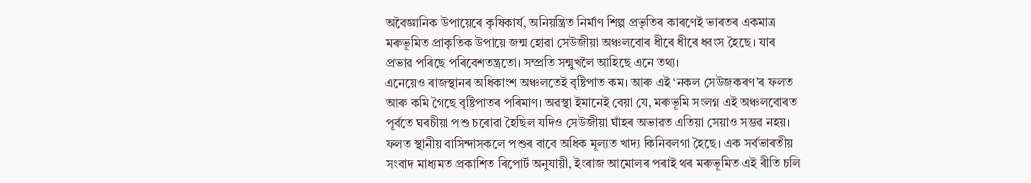অবৈজ্ঞানিক উপায়েৰে কৃষিকাৰ্য, অনিয়ন্ত্রিত নির্মাণ শিল্প প্রভৃতিৰ কাৰণেই ভাৰতৰ একমাত্র মৰুভূমিত প্রাকৃতিক উপায়ে জন্ম হোৱা সেউজীয়া অঞ্চলবোৰ ধীৰে ধীৰে ধ্বংস হৈছে। যাৰ প্রভাৱ পৰিছে পৰিবেশতন্ত্ৰতো। সম্প্রতি সন্মুখলৈ আহিছে এনে তথ্য।
এনেয়েও ৰাজস্থানৰ অধিকাংশ অঞ্চলতেই বৃষ্টিপাত কম। আৰু এই ‘নকল সেউজকৰণ’ৰ ফলত আৰু কমি গৈছে বৃষ্টিপাতৰ পৰিমাণ। অৱস্থা ইমানেই বেয়া যে, মৰুভূমি সংলগ্ন এই অঞ্চলবোৰত পূৰ্বতে ঘৰচীয়া পশু চৰোৱা হৈছিল যদিও সেউজীয়া ঘাঁহৰ অভাৱত এতিয়া সেয়াও সম্ভৱ নহয়। ফলত স্থানীয় বাসিন্দাসকলে পশুৰ বাবে অধিক মূল্যত খাদ্য কিনিবলগা হৈছে। এক সর্বভাৰতীয় সংবাদ মাধ্যমত প্রকাশিত ৰিপোর্ট অনুযায়ী, ইংৰাজ আমোলৰ পৰাই থৰ মৰুভূমিত এই ৰীতি চলি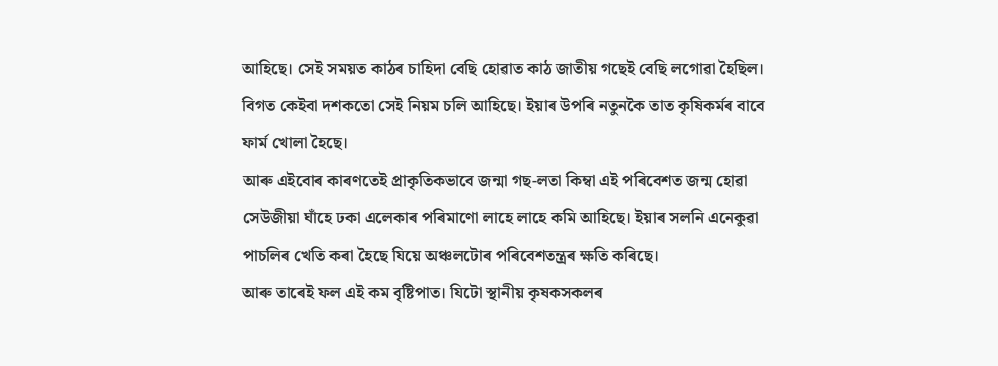আহিছে। সেই সময়ত কাঠৰ চাহিদা বেছি হোৱাত কাঠ জাতীয় গছেই বেছি লগোৱা হৈছিল। বিগত কেইবা দশকতো সেই নিয়ম চলি আহিছে। ইয়াৰ উপৰি নতুনকৈ তাত কৃষিকৰ্মৰ বাবে ফার্ম খোলা হৈছে।
আৰু এইবোৰ কাৰণতেই প্রাকৃতিকভাবে জন্মা গছ-লতা কিম্বা এই পৰিবেশত জন্ম হোৱা সেউজীয়া ঘাঁহে ঢকা এলেকাৰ পৰিমাণো লাহে লাহে কমি আহিছে। ইয়াৰ সলনি এনেকুৱা পাচলিৰ খেতি কৰা হৈছে যিয়ে অঞ্চলটোৰ পৰিবেশতন্ত্রৰ ক্ষতি কৰিছে।
আৰু তাৰেই ফল এই কম বৃষ্টিপাত। যিটো স্থানীয় কৃষকসকলৰ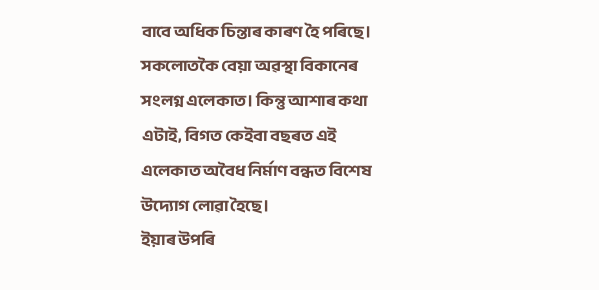বাবে অধিক চিন্তাৰ কাৰণ হৈ পৰিছে। সকলোতকৈ বেয়া অৱস্থা বিকানেৰ সংলগ্ন এলেকাত। কিন্তু আশাৰ কথা এটাই, বিগত কেইবা বছৰত এই এলেকাত অবৈধ নির্মাণ বন্ধত বিশেষ উদ্যোগ লোৱা হৈছে।
ইয়াৰ উপৰি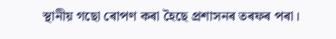স্থানীয় গছো ৰোপণ কৰা হৈছে প্রশাসনৰ তৰফৰ পৰা।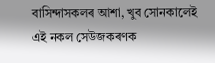বাসিন্দাসকলৰ আশা, খুব সোনকালেই এই নকল সেউজকৰণক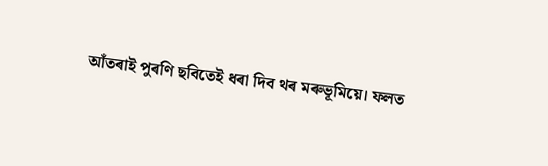আঁতৰাই পুৰণি ছবিতেই ধৰা দিব থৰ মৰুভূমিয়ে। ফলত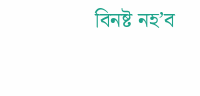বিনষ্ট নহ’ব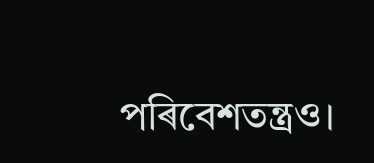পৰিবেশতন্ত্রও।